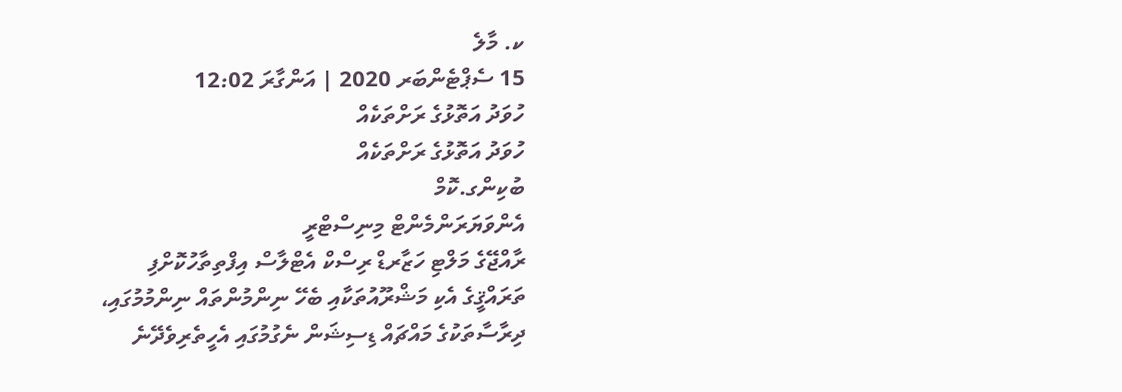ކ. މާލެ
15 ސެޕްޓެންބަރ 2020 | އަންގާރަ 12:02
ހުވަދު އަތޮޅުގެ ރަށްތަކެއް
ހުވަދު އަތޮޅުގެ ރަށްތަކެއް
ބުކިންގ.ކޮމް
އެންވަޔަރަންމެންޓް މިނިސްޓްރީ
ރާއްޖޭގެ މަލްޓި ހަޒާރޑް ރިސްކް އެޓްލާސް އިފްތިތާހުކޮށްފި
ތަރައްޤީގެ އެކި މަޝްރޫއުތަކާއި ބެހޭ ނިންމުންތައް ނިންމުމުގައި، ދިރާސާތަކުގެ މައްޗައް ޑިސިޝަން ނެގުމުގައި އެހީތެރިވެދޭނެ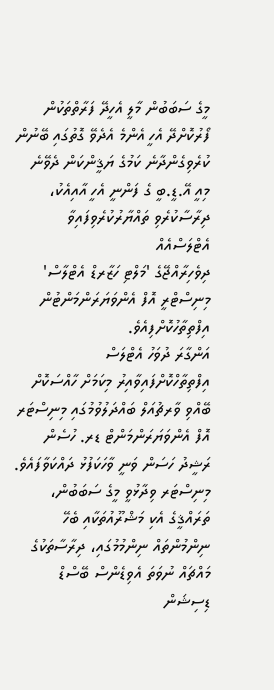މީގެ ސަބަބުން މާލީ އެހީދޭ ފަރާތްތަކުން ފޯރުކޮށްދޭ އެހީ އެންމެ އެދެވޭ ގޮތުގައި ބޭނުން ކުރެވިގެންދާނެ ކަމުގެ ޔަޤީންކަން ދެވޭނެ
މިއީ އޭ.ޑީ.ބީ ގެ ފަންނީ އެހީ އާއިއެކު، ދިރާސާކުރެވި ތައްޔާރުކުރެވިފައިވާ އެޓްލަސްއެއް
ދިވެހިރާއްޖޭގެ 'މަލްޓި ހަޒާރޑް އެޓްލާސް' މިނިސްޓްރީ އޮފް އެންވަޔަރަންމަންޓުން އިފްތިތާހުކޮށްފިއެވެ.
އަންގާރަ ދުވަހު އެޓްލަސް އިފްތިތާހްކޮށްފައިވާއިރު މިކަމަށް ހާއްސަކޮށް ބޭއްވި ވާރޗުއަލް ބައްދަލުވުމުގައި މިނިސްޓަރ އޮފް އެންވަޔަރަންމަންޓް ޑރ. ހުސެން ރަޝީދު ހަސަން ވަނީ ވާހަކަފުޅު ދައްކަވާފައެވެ.
މިނިސްޓަރ ވިދާޅުވީ މީގެ ސަބަބުން، ތަރައްޤީގެ އެކި މަޝްރޫއުތަކާއި ބެހޭ ނިންމުންތައް ނިންމުމުގައި، ދިރާސާތަކުގެ މައްޗައް ނުވަތަ އެވިޑެންސް ބޭސްޑް ޑިސިޝަން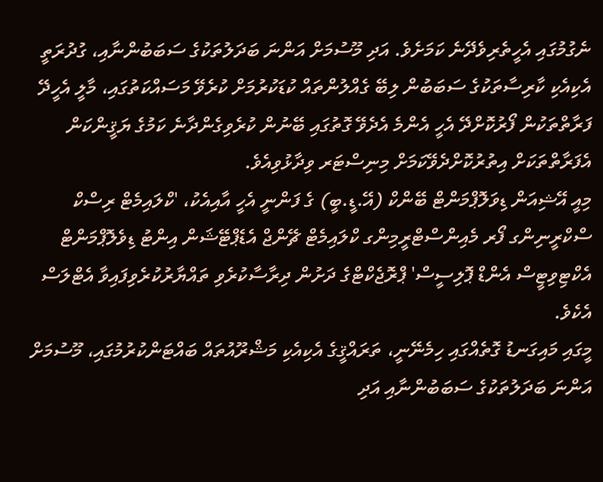ނެގުމުގައި އެހީތެރިވެދޭނެ ކަމަށެވެ. އަދި މޫސުމަށް އަންނަ ބަދަލުތަކުގެ ސަބަބުންނާއި، ގުދުރަތީ އެކިއެކި ކާރިސާތަކުގެ ސަބަބުން ލިބޭ ގެއްލުންތައް ކުޑަކުރުމަށް ކުރެވޭ މަސައްކަތުގައި، މާލީ އެހީދޭ ފަރާތްތަކުން ފޯރުކޮށްދޭ އެހީ އެންމެ އެދެވޭ ގޮތުގައި ބޭނުން ކުރެވިގެންދާނެ ކަމުގެ ޔަޤީންކަން އެފަރާތްތަކަށް އިތުރުކޮށްދެވޭކަމަށް މިނިސްޓަރ ވިދާޅުވިއެވެ.
މިއީ އޭޝިއަން ޑިވަލޮޕްމަންޓް ބޭންކް (އޭ.ޑީ.ބީ) ގެ ފަންނީ އެހީ އާއިއެކު، 'ކްލައިމެޓް ރިސްކް ސްކްރީނިންގ ފޯރ މެއިންސްޓްރީމިންގ ކްލައިމެޓް ޗޭންޖް އެޑެޕްޓޭޝަން އިންޓު ޑިވެލޮޕްމަންޓް އެކްޓިވިޓީސް އެންޑް ޕޮލިސީސް' ޕްރޮޖެކްޓްގެ ދަށުން ދިރާސާކުރެވި ތައްޔާރުކުރެވިފައިވާ އެޓްލަސް އެކެވެ.
މީގައި މައިގަނޑު ގޮތެއްގައި ހިމެނޭނީ، ތަރައްޤީގެ އެކިއެކި މަޝްރޫއުތައް ބައްޓަންކުރުމުގައި، މޫސުމަށް އަންނަ ބަދަލުތަކުގެ ސަބަބުންނާއި އަދި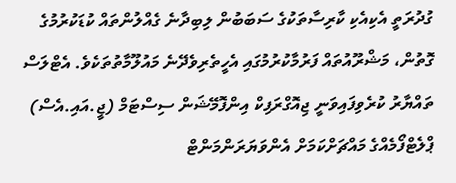ގުދުރަތީ އެކިއެކި ކާރިސާތަކުގެ ސަބަބުން ލިބިދާނެ ގެއްލުންތައް ކުޑަކުރުމުގެ ގޮތުން، މަޝްރޫއުތައް ފަރުމާކުރުމުގައި އެހީތެރިވެދޭނެ މައުލޫމާތުތަކެވެ. އެޓްލަސް ތައްޔާރު ކުރެވިފައިވަނީ ޖިއޮގްރަފިކް އިންފޮމޭޝަން ސިސްޓަމް (ޖީ.އައި.އެސް) ޕްލެޓްފޯމެއްގެ މައްޗަށްކަމަށް އެންވަޔަރަންމަންޓް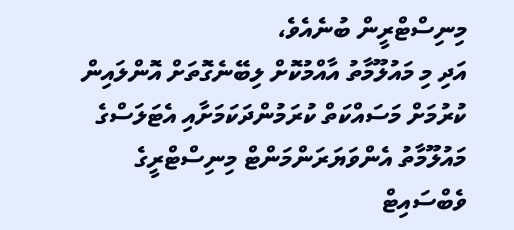މިނިސްޓްރީން ބުނެއެވެ،
އަދި މި މައުލޫމާތު އާއްމުކޮށް ލިބޭނެގޮތަށް އޮންލައިން ކުރުމަށް މަސައްކަތް ކުރަމުންދަކަމަށާއި އެޓަލަސްގެ މައުލޫމާތު އެންވަޔަރަންމަންޓް މިނިސްޓްރީގެ ވެބްސައިޓް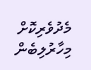މެދުވެރިކޮށް މިހާރުލިބެން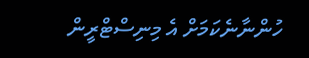ހުންނާނެކަމަށް އެ މިނިސްޓްރީން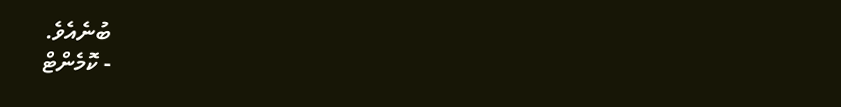ބުނެއެވެ.
- ކޮމެންޓް